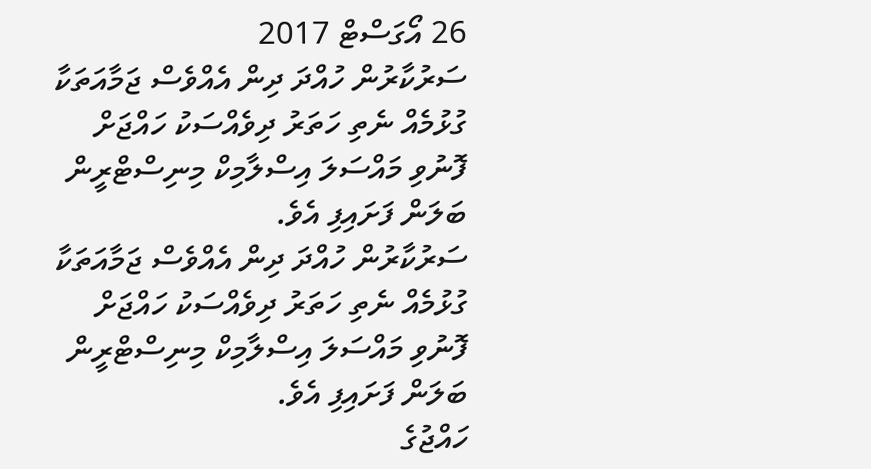26 އޯގަސްޓް 2017
ސަރުކާރުން ހުއްދަ ދިން އެއްވެސް ޖަމާއަތަކާ ގުޅުމެއް ނެތި ހަތަރު ދިވެއްސަކު ހައްޖަށް ފޮނުވި މައްސަލަ އިސްލާމިކް މިނިސްޓްރީން ބަލަން ފަށައިފި އެވެ.
ސަރުކާރުން ހުއްދަ ދިން އެއްވެސް ޖަމާއަތަކާ ގުޅުމެއް ނެތި ހަތަރު ދިވެއްސަކު ހައްޖަށް ފޮނުވި މައްސަލަ އިސްލާމިކް މިނިސްޓްރީން ބަލަން ފަށައިފި އެވެ.
ހައްޖުގެ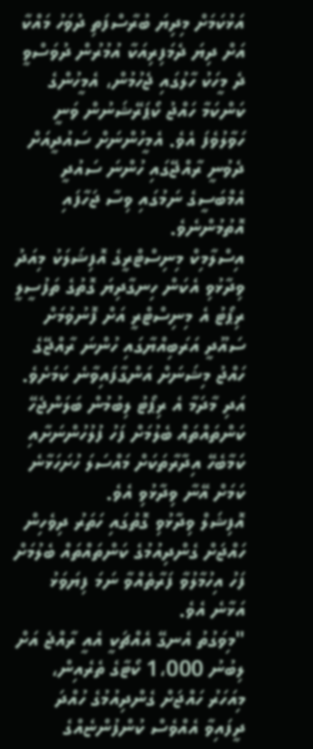އަޅުކަމަށް މިދިޔަ ބުރާސްފަތި ދުވަހު މައްކާ އަށް ދިޔަ ދެމަފިރިއަކާ އުމުރުން ދުވަސްވީ ދެ މީހަކު ހާލުގައި ޖެހުމުން، އެމީހުންގެ ކަންކަމާ ހައްޖު ކޯޕަރޭޝަނުން ވަނީ ހަވާލުވެފަ އެވެ. އެމީހުންނަށް ސައުދީއަށް ދެވުނީ ރާއްޖޭގައި ހުންނަ ސައުދީ އެމްބަސީގެ ނަމުގައި ވިސާ ޖަހާފައި އޮތުމުންނެވެ.
އިސްލާމިކް މިނިސްޓްރީގެ އޮފިޝަލަކު މިއަދު ވިދާޅުވި އެކަން ހިނގާދިޔަ ގޮތުގެ ތަފުސީލީ ރިޕޯޓު އެ މިނިސްޓްރީ އަށް ފޮނުވުމަށް ސައޫދީ އަރަބިއްޔާގައި ހުންނަ ރާއްޖޭގެ ހައްޖު މިޝަނަށް އަންގާފައިވާނެ ކަމަށެވެ. އަދި މާދަމާ އެ ރިޕޯޓު ލިބުމުން ބަލަންޖެހޭ ކަންތައްތައް ބެލުމަށް ފަހު ފުލުހުންނަށާއި ކަމާބެހޭ އިދާރާތަކަށް މައްސަލަ ހުށަހަޅާނެ ކަމަށް އޭނާ ވިދާޅުވި އެވެ.
އޮފިޝަލް ވިދާޅުވި ގޮތުގައި ހަތަރު ދިވެހިން ހައްޖަށް ގެންދިއުމުގެ ކަންތައްތައް ބެލުމަށް ފަހު އިހުމާލުވާ ފަރާތެއްވާ ނަމަ ފިޔަވަޅު އަޅާނެ އެވެ.
"މިވަގުތު އެނގޭ އެއްޗަކީ އެއީ ރާއްޖެ އަށް ލިބުނު 1،000 ކޯޓާގެ ތެރެއިން، މިއަހަރު ހައްޖަށް ގެންދިއުމުގެ ހުއްދަ ދީފައިވާ އެއްވެސް ކުންފުންޏެއްގެ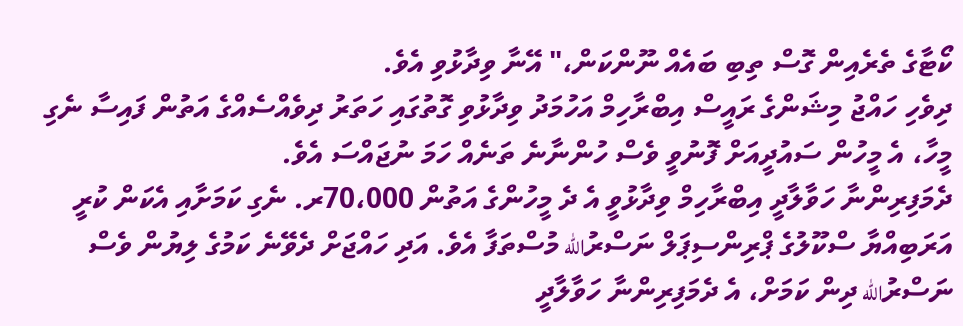ކޯޓާގެ ތެރެއިން ގޮސް ތިބި ބައެއް ނޫންކަން،" އޭނާ ވިދާޅުވި އެވެ.
ދިވެހި ހައްޖު މިޝަންގެ ރައީސް އިބްރާހިމް އަހުމަދު ވިދާޅުވި ގޮތުގައި ހަތަރު ދިވެއްސެއްގެ އަތުން ފައިސާ ނެގި މީހާ، އެ މީހުން ސައުދީއަށް ފޮނުވީ ވެސް ހުންނާނެ ތަނެއް ހަމަ ނުޖައްސަ އެވެ.
ދެމަފިރިންނާ ހަވާލާދީ އިބްރާހިމް ވިދާޅުވީ އެ ދެ މީހުންގެ އަތުން 70،000ރ. ނެގި ކަމަށާއި އެކަން ކުރީ އަރަބިއްޔާ ސްކޫލުގެ ޕްރިންސިޕަލް ނަސްރުالله މުސްތަފާ އެވެ. އަދި ހައްޖަށް ދެވޭނެ ކަމުގެ ލިޔުން ވެސް ނަސްރުالله ދިން ކަމަށް، އެ ދެމަފިރިންނާ ހަވާލާދީ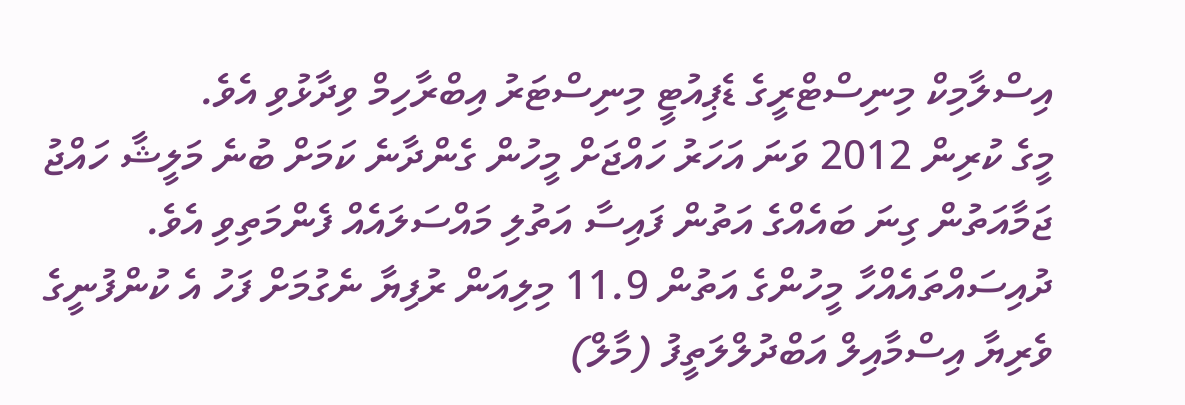އިސްލާމިކް މިނިސްޓްރީގެ ޑެޕިއުޓީ މިނިސްޓަރު އިބްރާހިމް ވިދާޅުވި އެވެ.
މީގެ ކުރިން 2012 ވަނަ އަހަރު ހައްޖަށް މީހުން ގެންދާނެ ކަމަށް ބުނެ މަލީޝާ ހައްޖު ޖަމާއަތުން ގިނަ ބައެއްގެ އަތުން ފައިސާ އަތުލި މައްސަލައެއް ފެންމަތިވި އެވެ. ދުއިސައްތައެއްހާ މީހުންގެ އަތުން 11.9 މިލިއަން ރުފިޔާ ނެގުމަށް ފަހު އެ ކުންފުނީގެ ވެރިޔާ އިސްމާއިލް އަބްދުލްލަތީފު (މާލް)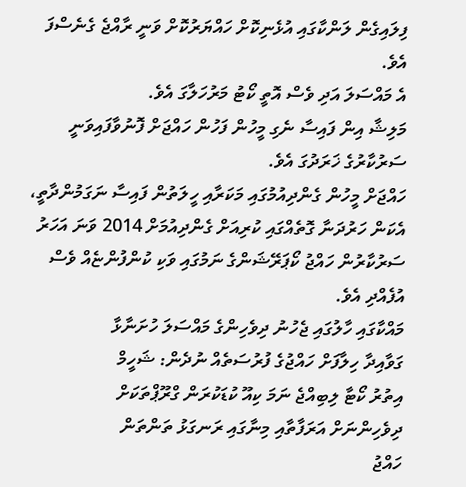ފިލައިގެން ލަންކާގައި އުޅެނިކޮށް ހައްޔަރުކޮށް ވަނީ ރާއްޖެ ގެނެސްފަ އެވެ.
އެ މައްސަލަ އަދި ވެސް އޮތީ ކޯޓު މަރުހަލާގަ އެވެ.
މަލިޝާ އިން ފައިސާ ނެގި މީހުން ފަހުން ހައްޖަށް ފޮނުވާފައިވަނީ ސަރުކާރުގެ ޚަރަދުގަ އެވެ.
ހައްޖަށް މީހުން ގެންދިއުމުގައި މަކަރާއި ހީލަތުން ފައިސާ ނަގަމުންދާތީ، އެކަން ހަރުދަނާ ގޮތެއްގައި ކުރިއަށް ގެންދިއުމަށް 2014 ވަނަ އަހަރު ސަރުކާރުން ހައްޖު ކޯޕަރޭޝަންގެ ނަމުގައި ވަކި ކުންފުންޏެއް ވެސް އުފެއްދި އެވެ.
މައްކާގައި ހާލުގައި ޖެހުނު ދިވެހިންގެ މައްސަލަ ހުށަނާޅާ
ގަވާއިދާ ހިލާފަށް ހައްޖުގެ ފުރުސަތެއް ނުދެން: ޝަހީމް
އިތުރު ކޯޓާ ލިބިއްޖެ ނަމަ ކިއޫ ކުޑަކުރަން ގްރޫޕްތަކަށް
ދިވެހިންނަށް އަރަފާތާއި މިނާގައި ރަނގަޅު ތަންތަން
ހައްޖު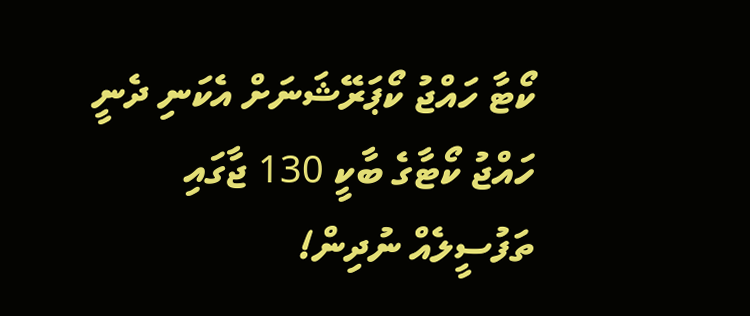ކޯޓާ ހައްޖު ކޯޕަރޭޝަނަށް އެކަނި ދެނީ
ހައްޖު ކޯޓާގެ ބާކީ 130 ޖާގައި ތަފުސީލެއް ނުދިން!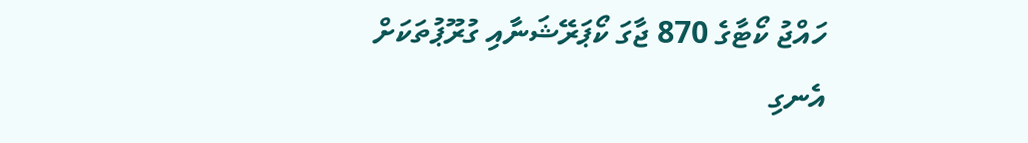ހައްޖު ކޯޓާގެ 870 ޖާގަ ކޯޕަރޭޝަނާއި ގުރޫޕުތަކަށް
އެނގި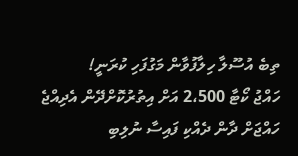ތިބެ އުސޫލާ ހިލާފުވާން މަގުފަހި ކުރަނީ!
ހައްޖު ކޯޓާ 2،500 އަށް އިތުރުކޮށްދޭން އެދިއްޖެ
ހައްޖަށް ދާން ދެއްކި ފައިސާ ނުލިބި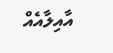އާއިލާއެއް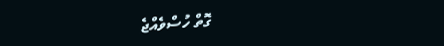ގޮތް ހުސްވެއްޖެ